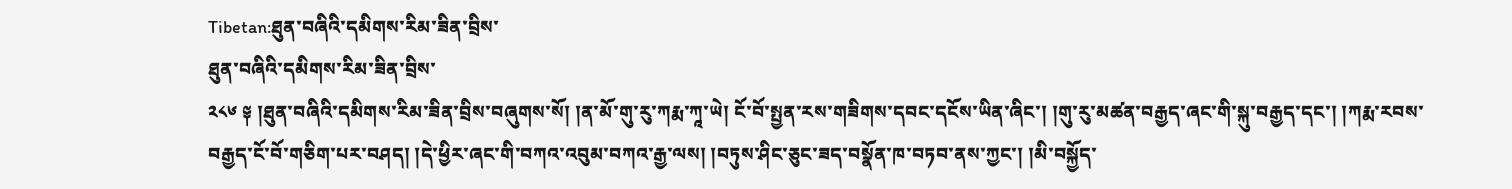Tibetan:ཐུན་བཞིའི་དམིགས་རིམ་ཟིན་བྲིས་
ཐུན་བཞིའི་དམིགས་རིམ་ཟིན་བྲིས་
༢༨༦ ༈ །ཐུན་བཞིའི་དམིགས་རིམ་ཟིན་བྲིས་བཞུགས་སོ། །ན་མོ་གུ་རུ་ཀརྨ་ཀཱ་ཡེ། ངོ་བོ་སྤྱན་རས་གཟིགས་དབང་དངོས་ཡིན་ཞིང་། །གུ་རུ་མཚན་བརྒྱད་ཞང་གི་སྐུ་བརྒྱད་དང་། །ཀརྨ་རབས་བརྒྱད་ངོ་བོ་གཅིག་པར་བཤད། །དེ་ཕྱིར་ཞང་གི་བཀའ་འབུམ་བཀའ་རྒྱ་ལས། །བཏུས་ཤིང་ཅུང་ཟད་བསྣོན་ཁ་བཏབ་ནས་ཀྱང་། །མི་བསྐྱོད་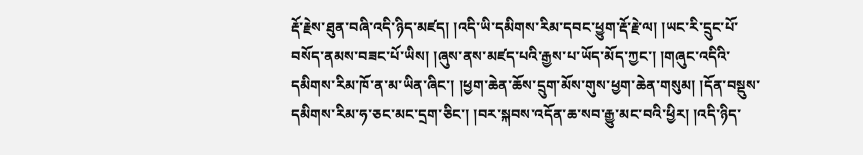རྡོ་རྗེས་ཐུན་བཞི་འདི་ཉིད་མཛད། །འདི་ཡི་དམིགས་རིམ་དབང་ཕྱུག་རྡོ་རྗེ་ལ། །ཡང་རི་དྲུང་པོ་བསོད་ནམས་བཟང་པོ་ཡིས། །ཞུས་ནས་མཛད་པའི་རྒྱས་པ་ཡོད་མོད་ཀྱང་། །གཞུང་འདིའི་དམིགས་རིམ་ཁོ་ན་མ་ཡིན་ཞིང་། །ཕྱག་ཆེན་ཆོས་དྲུག་མོས་གུས་ཕྱག་ཆེན་གསུམ། །དོན་བསྡུས་དམིགས་རིམ་ཧ་ཅང་མང་དྲག་ཅིང་། །བར་སྐབས་འདོན་ཆ་སབ་རྒྱུ་མང་བའི་ཕྱིར། །འདི་ཉིད་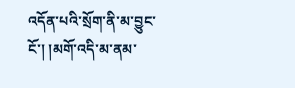འདོན་པའི་སྲོག་ནི་མ་བྱུང་ངོ་། །མགོ་འདི་མ་ནམ་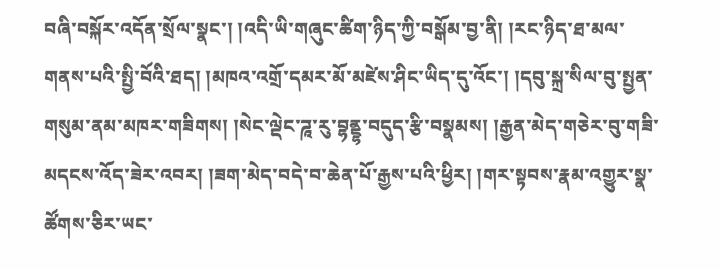བཞི་བསྐོར་འདོན་སྲོལ་སྣང་། །འདི་ཡི་གཞུང་ཚིག་ཉིད་ཀྱི་བསྒོམ་བྱ་ནི། །རང་ཉིད་ཐ་མལ་གནས་པའི་སྤྱི་བོའི་ཐད། །མཁའ་འགྲོ་དམར་མོ་མཛེས་ཤིང་ཡིད་དུ་འོང་། །དབུ་སྐྲ་སིལ་བུ་སྤྱན་གསུམ་ནམ་མཁར་གཟིགས། །སེང་ལྡེང་ཌཱ་རུ་བྷནྡྷ་བདུད་རྩི་བསྣམས། །རྒྱན་མེད་གཅེར་བུ་གཟི་མདངས་འོད་ཟེར་འབར། །ཟག་མེད་བདེ་བ་ཆེན་པོ་རྒྱས་པའི་ཕྱིར། །གར་སྟབས་རྣམ་འགྱུར་སྣ་ཚོགས་ཅིར་ཡང་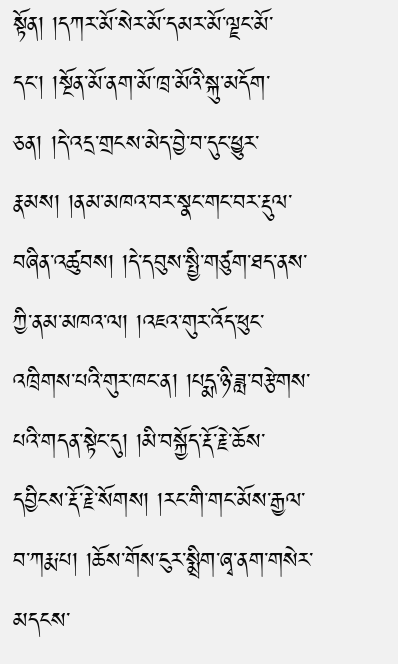སྟོན། །དཀར་མོ་སེར་མོ་དམར་མོ་ལྗང་མོ་དང་། །སྔོན་མོ་ནག་མོ་ཁྲ་མོའི་སྐུ་མདོག་ཅན། །དེ་འདྲ་གྲངས་མེད་བྱེ་བ་དུང་ཕྱུར་རྣམས། །ནམ་མཁའ་བར་སྣང་གང་བར་རྡུལ་བཞིན་འཚུབས། །དེ་དབུས་སྤྱི་གཙུག་ཐད་ནས་ཀྱི་ནམ་མཁའ་ལ། །འཇའ་གུར་འོད་ཕུང་འཁྲིགས་པའི་གུར་ཁང་ན། །པདྨ་ཉི་ཟླ་བརྩེགས་པའི་གདན་སྟེང་དུ། །མི་བསྐྱོད་རྡོ་རྗེ་ཆོས་དབྱིངས་རྡོ་རྗེ་སོགས། །རང་གི་གང་མོས་རྒྱལ་བ་ཀརྨ་པ། །ཆོས་གོས་ངུར་སྨྲིག་ཞྭ་ནག་གསེར་མདངས་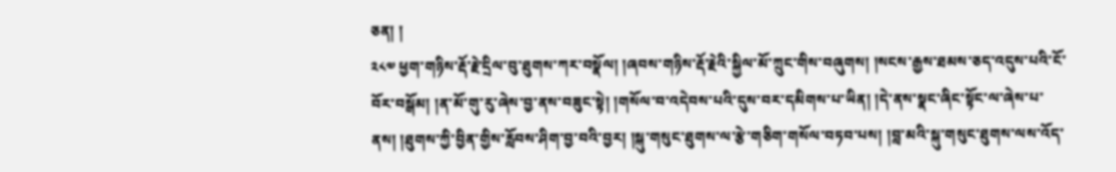ཅན། །
༢༨༧ ཕྱག་གཉིས་རྡོ་རྗེ་དྲིལ་བུ་ཐུགས་ཀར་བསྣོལ། །ཞབས་གཉིས་རྡོ་རྗེའི་སྐྱིལ་མོ་ཀྲུང་གིས་བཞུགས། །སངས་རྒྱས་ཐམས་ཅད་འདུས་པའི་ངོ་བོར་བསྒོམ། །ན་མོ་གུ་རུ་ཞེས་བྱ་ནས་བཟུང་སྟེ། །གསོལ་བ་འདེབས་པའི་དུས་བར་དམིགས་པ་ཡིན། །དེ་ནས་སྣང་ཞིང་སྟོང་ལ་ཞེས་པ་ནས། །ཐུགས་ཀྱི་བྱིན་གྱིས་རློབས་ཤིག་བྱ་བའི་བྱར། །སྐུ་གསུང་ཐུགས་ལ་རྩེ་གཅིག་གསོལ་བཏབ་པས། །བླ་མའི་སྐུ་གསུང་ཐུགས་ལས་འོད་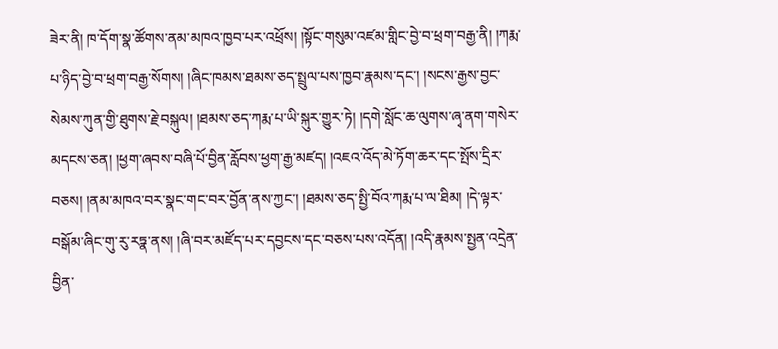ཟེར་ནི། ཁ་དོག་སྣ་ཚོགས་ནམ་མཁའ་ཁྱབ་པར་འཕྲོས། །སྟོང་གསུམ་འཛམ་གླིང་བྱེ་བ་ཕྲག་བརྒྱ་ནི། །ཀརྨ་པ་ཉིད་བྱེ་བ་ཕྲག་བརྒྱ་སོགས། །ཞིང་ཁམས་ཐམས་ཅད་སྤྲུལ་པས་ཁྱབ་རྣམས་དང་། །སངས་རྒྱས་བྱང་སེམས་ཀུན་གྱི་ཐུགས་རྗེ་བསྐུལ། །ཐམས་ཅད་ཀརྨ་པ་ཡི་སྐུར་གྱུར་ཏེ། །དགེ་སློང་ཆ་ལུགས་ཞྭ་ནག་གསེར་མདངས་ཅན། །ཕྱག་ཞབས་བཞི་པོ་བྱིན་རློབས་ཕྱག་རྒྱ་མཛད། །འཇའ་འོད་མེ་ཏོག་ཆར་དང་སྤོས་དྲིར་བཅས། །ནམ་མཁའ་བར་སྣང་གང་བར་བྱོན་ནས་ཀྱང་། །ཐམས་ཅད་སྤྱི་བོའ་ཀརྨ་པ་ལ་ཐིམ། །དེ་ལྟར་བསྒོམ་ཞིང་གུ་རུ་རཏྣ་ནས། །ཞི་བར་མཛོད་པར་དབྱངས་དང་བཅས་པས་འདོན། །འདི་རྣམས་སྤྱན་འདྲེན་བྱིན་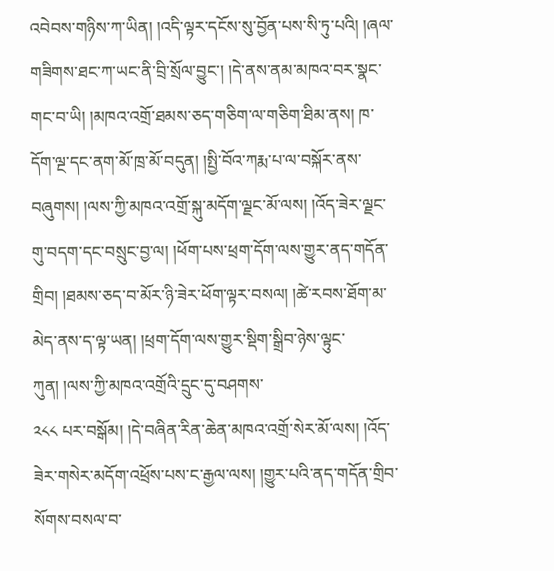འབེབས་གཉིས་ཀ་ཡིན། །འདི་ལྟར་དངོས་སུ་བྱོན་པས་སི་ཏུ་པའི། །ཞལ་གཟིགས་ཐང་ཀ་ཡང་ནི་བྲི་སྲོལ་བྱུང་། །དེ་ནས་ནམ་མཁའ་བར་སྣང་གང་བ་ཡི། །མཁའ་འགྲོ་ཐམས་ཅད་གཅིག་ལ་གཅིག་ཐིམ་ནས། ཁ་དོག་ལྔ་དང་ནག་མོ་ཁྲ་མོ་བདུན། །སྤྱི་བོའ་ཀརྨ་པ་ལ་བསྐོར་ནས་བཞུགས། །ལས་ཀྱི་མཁའ་འགྲོ་སྐུ་མདོག་ལྗང་མོ་ལས། །འོད་ཟེར་ལྗང་གུ་བདག་དང་བསྲུང་བྱ་ལ། །ཕོག་པས་ཕྲག་དོག་ལས་གྱུར་ནད་གདོན་གྲིབ། །ཐམས་ཅད་བ་མོར་ཉི་ཟེར་ཕོག་ལྟར་བསལ། །ཚེ་རབས་ཐོག་མ་མེད་ནས་ད་ལྟ་ཡན། །ཕྲག་དོག་ལས་གྱུར་སྡིག་སྒྲིབ་ཉེས་ལྟུང་ཀུན། །ལས་ཀྱི་མཁའ་འགྲོའི་དྲུང་དུ་བཤགས་
༢༨༨ པར་བསྒོམ། །དེ་བཞིན་རིན་ཆེན་མཁའ་འགྲོ་སེར་མོ་ལས། །འོད་ཟེར་གསེར་མདོག་འཕྲོས་པས་ང་རྒྱལ་ལས། །གྱུར་པའི་ནད་གདོན་གྲིབ་སོགས་བསལ་བ་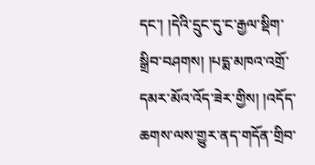དང་། །དེའི་དྲུང་དུ་ང་རྒྱལ་སྡིག་སྒྲིབ་བཤགས། །པདྨ་མཁའ་འགྲོ་དམར་མོའ་འོད་ཟེར་གྱིས། །འདོད་ཆགས་ལས་གྱུར་ནད་གདོན་གྲིབ་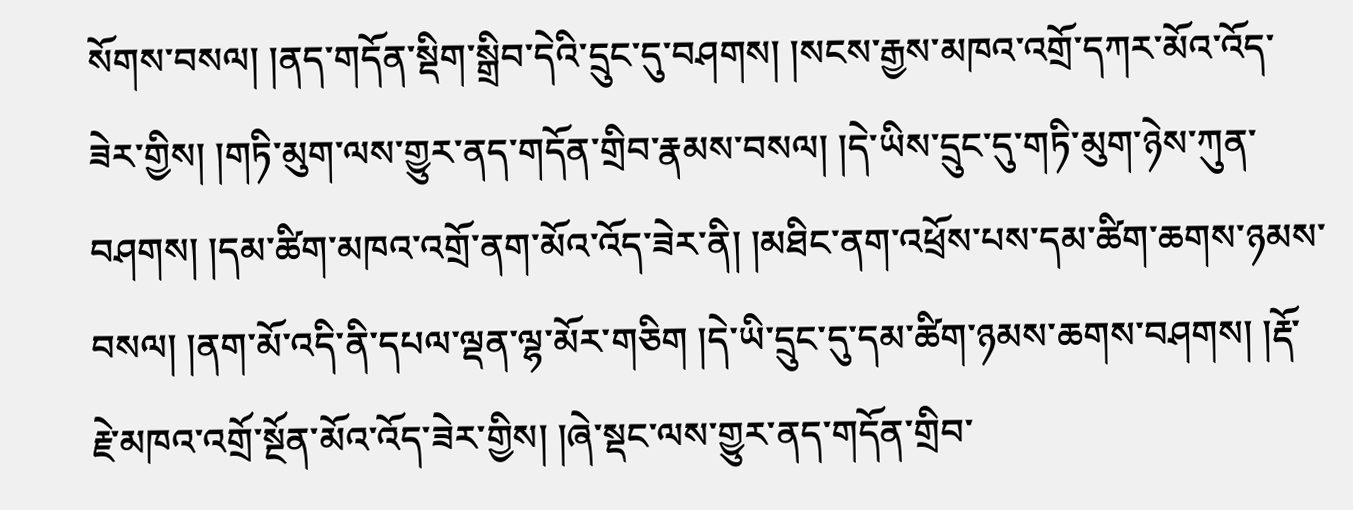སོགས་བསལ། །ནད་གདོན་སྡིག་སྒྲིབ་དེའི་དྲུང་དུ་བཤགས། །སངས་རྒྱས་མཁའ་འགྲོ་དཀར་མོའ་འོད་ཟེར་གྱིས། །གཏི་མུག་ལས་གྱུར་ནད་གདོན་གྲིབ་རྣམས་བསལ། །དེ་ཡིས་དྲུང་དུ་གཏི་མུག་ཉེས་ཀུན་བཤགས། །དམ་ཚིག་མཁའ་འགྲོ་ནག་མོའ་འོད་ཟེར་ནི། །མཐིང་ནག་འཕྲོས་པས་དམ་ཚིག་ཆགས་ཉམས་བསལ། །ནག་མོ་འདི་ནི་དཔལ་ལྡན་ལྷ་མོར་གཅིག །དེ་ཡི་དྲུང་དུ་དམ་ཚིག་ཉམས་ཆགས་བཤགས། །རྡོ་རྗེ་མཁའ་འགྲོ་སྔོན་མོའ་འོད་ཟེར་གྱིས། །ཞེ་སྡང་ལས་གྱུར་ནད་གདོན་གྲིབ་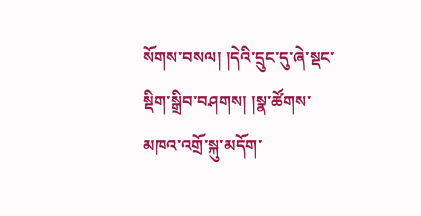སོགས་བསལ། །དེའི་དྲུང་དུ་ཞེ་སྡང་སྡིག་སྒྲིབ་བཤགས། །སྣ་ཚོགས་མཁའ་འགྲོ་སྐུ་མདོག་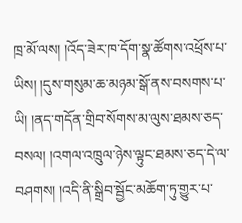ཁྲ་མོ་ལས། །འོད་ཟེར་ཁ་དོག་སྣ་ཚོགས་འཕྲོས་པ་ཡིས། །དུས་གསུམ་ཆ་མཉམ་སྒོ་ནས་བསགས་པ་ཡི། །ནད་གདོན་གྲིབ་སོགས་མ་ལུས་ཐམས་ཅད་བསལ། །འགལ་འཁྲུལ་ཉེས་ལྟུང་ཐམས་ཅད་དེ་ལ་བཤགས། །འདི་ནི་སྒྲིབ་སྦྱོང་མཆོག་ཏུ་གྱུར་པ་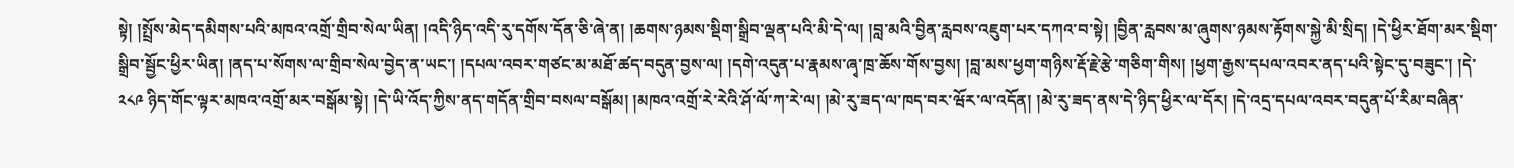སྟེ། །སྤྲོས་མེད་དམིགས་པའི་མཁའ་འགྲོ་གྲིབ་སེལ་ཡིན། །འདི་ཉིད་འདི་རུ་དགོས་དོན་ཅི་ཞེ་ན། །ཆགས་ཉམས་སྡིག་སྒྲིབ་ལྡན་པའི་མི་དེ་ལ། །བླ་མའི་བྱིན་རླབས་འཇུག་པར་དཀའ་བ་སྟེ། །བྱིན་རླབས་མ་ཞུགས་ཉམས་རྟོགས་སྐྱེ་མི་སྲིད། །དེ་ཕྱིར་ཐོག་མར་སྡིག་སྒྲིབ་སྦྱོང་ཕྱིར་ཡིན། །ནད་པ་སོགས་ལ་གྲིབ་སེལ་བྱེད་ན་ཡང་། །དཔལ་འབར་གཙང་མ་མཐོ་ཚད་བདུན་བྱས་ལ། །དགེ་འདུན་པ་རྣམས་ཞྭ་ཁྲ་ཆོས་གོས་བྱས། །བླ་མས་ཕྱག་གཉིས་རྡོ་རྗེ་རྩེ་གཅིག་གིས། །ཕྱག་རྒྱས་དཔལ་འབར་ནད་པའི་སྟེང་དུ་བཟུང་། །དེ་
༢༨༩ ཉིད་གོང་ལྟར་མཁའ་འགྲོ་མར་བསྒོམ་སྟེ། །དེ་ཡི་འོད་ཀྱིས་ནད་གདོན་གྲིབ་བསལ་བསྒོམ། །མཁའ་འགྲོ་རེ་རེའི་ཤོ་ལོ་ཀ་རེ་ལ། །མེ་རུ་ཟད་ལ་ཁད་བར་ཝོར་ལ་འདོན། །མེ་རུ་ཟད་ནས་དེ་ཉིད་ཕྱིར་ལ་དོར། །དེ་འདྲ་དཔལ་འབར་བདུན་པོ་རིམ་བཞིན་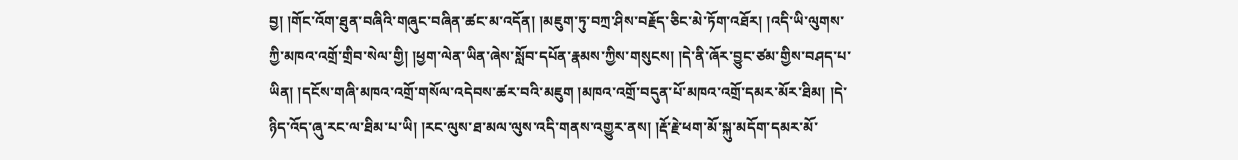བྱ། །གོང་འོག་ཐུན་བཞིའི་གཞུང་བཞིན་ཚང་མ་འདོན། །མཇུག་ཏུ་བཀྲ་ཤིས་བརྗོད་ཅིང་མེ་ཏོག་འཐོར། །འདི་ཡི་ལུགས་ཀྱི་མཁའ་འགྲོ་གྲིབ་སེལ་གྱི། །ཕྱག་ལེན་ཡིན་ཞེས་སློབ་དཔོན་རྣམས་ཀྱིས་གསུངས། །དེ་ནི་ཞོར་བྱུང་ཙམ་གྱིས་བཤད་པ་ཡིན། །དངོས་གཞི་མཁའ་འགྲོ་གསོལ་འདེབས་ཚར་བའི་མཇུག །མཁའ་འགྲོ་བདུན་པོ་མཁའ་འགྲོ་དམར་མོར་ཐིམ། །དེ་ཉིད་འོད་ཞུ་རང་ལ་ཐིམ་པ་ཡི། །རང་ལུས་ཐ་མལ་ལུས་འདི་གནས་འགྱུར་ནས། །རྡོ་རྗེ་ཕག་མོ་སྐུ་མདོག་དམར་མོ་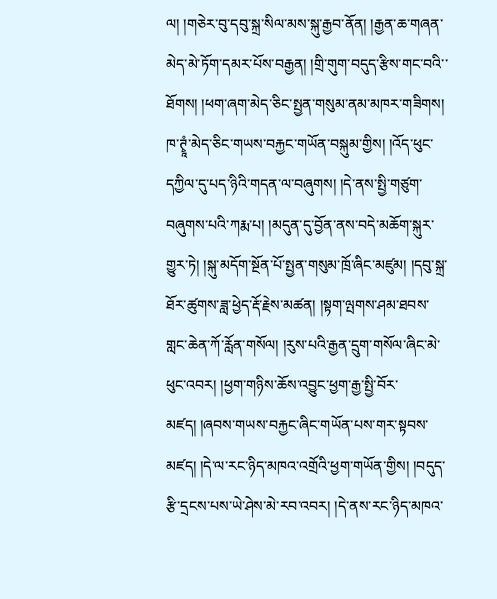ལ། །གཅེར་བུ་དབུ་སྐྲ་སིལ་མས་སྐུ་རྒྱབ་ནོན། །རྒྱན་ཆ་གཞན་མེད་མེ་ཏོག་དམར་པོས་བརྒྱན། །གྲི་གུག་བདུད་རྩིས་གང་བའི་་ཐོགས། །ཕག་ཞག་མེད་ཅིང་སྤྱན་གསུམ་ནམ་མཁར་གཟིགས། ཁ་ཊྭཱཾ་མེད་ཅིང་གཡས་བརྐྱང་གཡོན་བསྐུམ་གྱིས། །འོད་ཕུང་དཀྱིལ་དུ་པད་ཉིའི་གདན་ལ་བཞུགས། །དེ་ནས་སྤྱི་གཙུག་བཞུགས་པའི་ཀརྨ་པ། །མདུན་དུ་བྱོན་ནས་བདེ་མཆོག་སྐུར་གྱུར་ཏེ། །སྐུ་མདོག་སྔོན་པོ་སྤྱན་གསུམ་ཁྲོ་ཞིང་མཛུམ། །དབུ་སྐྲ་ཐོར་ཚུགས་ཟླ་ཕྱེད་རྡོ་རྗེས་མཚན། །སྟག་ལྤགས་ཤམ་ཐབས་གླང་ཆེན་ཀོ་རློན་གསོལ། །རུས་པའི་རྒྱན་དྲུག་གསོལ་ཞིང་མེ་ཕུང་འབར། །ཕྱག་གཉིས་ཆོས་འབྱུང་ཕྱག་རྒྱ་སྤྱི་བོར་མཛད། །ཞབས་གཡས་བརྐྱང་ཞིང་གཡོན་པས་གར་སྟབས་མཛད། །དེ་ལ་རང་ཉིད་མཁའ་འགྲོའི་ཕྱག་གཡོན་གྱིས། །བདུད་རྩི་དྲངས་པས་ཡེ་ཤེས་མེ་རབ་འབར། །དེ་ནས་རང་ཉིད་མཁའ་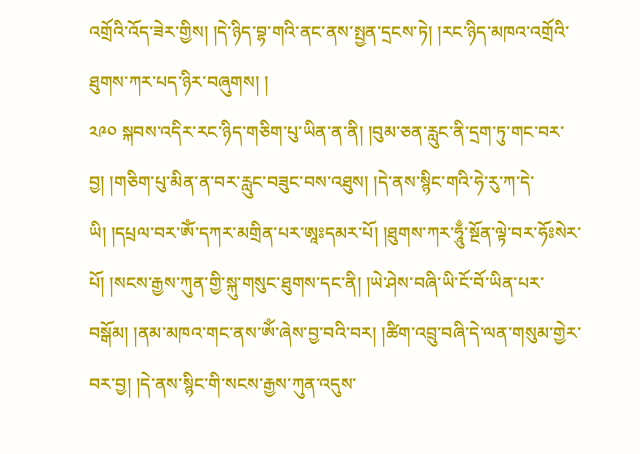འགྲོའི་འོད་ཟེར་གྱིས། །དེ་ཉིད་བྷ་གའི་ནང་ནས་སྤྱན་དྲངས་ཏེ། །རང་ཉིད་མཁའ་འགྲོའི་ཐུགས་ཀར་པད་ཉིར་བཞུགས། །
༢༩༠ སྐབས་འདིར་རང་ཉིད་གཅིག་པུ་ཡིན་ན་ནི། །བུམ་ཅན་རླུང་ནི་དྲག་ཏུ་གང་བར་བྱ། །གཅིག་པུ་མིན་ན་བར་རླུང་བཟུང་བས་འཐུས། །དེ་ནས་སྙིང་གའི་ཧེ་རུ་ཀ་དེ་ཡི། །དཔྲལ་བར་ༀ་དཀར་མགྲིན་པར་ཨཱཿདམར་པོ། །ཐུགས་ཀར་ཧཱུྃ་སྔོན་ལྟེ་བར་ཧོཿསེར་པོ། །སངས་རྒྱས་ཀུན་གྱི་སྐུ་གསུང་ཐུགས་དང་ནི། །ཡེ་ཤེས་བཞི་ཡི་ངོ་བོ་ཡིན་པར་བསྒོམ། །ནམ་མཁའ་གང་ནས་ༀ་ཞེས་བྱ་བའི་བར། །ཚིག་འབྲུ་བཞི་དེ་ལན་གསུམ་གྱེར་བར་བྱ། །དེ་ནས་སྙིང་གི་སངས་རྒྱས་ཀུན་འདུས་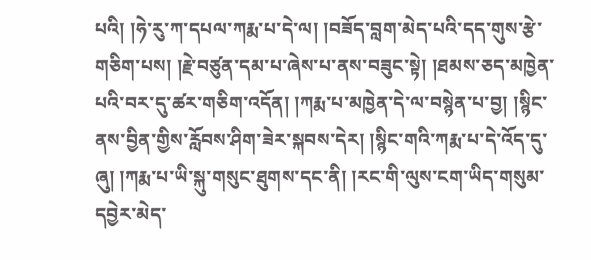པའི། །ཧེ་རུ་ཀ་དཔལ་ཀརྨ་པ་དེ་ལ། །བཟོད་བླག་མེད་པའི་དད་གུས་རྩེ་གཅིག་པས། །རྗེ་བཙུན་དམ་པ་ཞེས་པ་ནས་བཟུང་སྟེ། །ཐམས་ཅད་མཁྱེན་པའི་བར་དུ་ཚར་གཅིག་འདོན། །ཀརྨ་པ་མཁྱེན་དེ་ལ་བསྙེན་པ་བྱ། །སྙིང་ནས་བྱིན་གྱིས་རློབས་ཤིག་ཟེར་སྐབས་དེར། །སྙིང་གའི་ཀརྨ་པ་དེ་འོད་དུ་ཞུ། །ཀརྨ་པ་ཡི་སྐུ་གསུང་ཐུགས་དང་ནི། །རང་གི་ལུས་ངག་ཡིད་གསུམ་དབྱེར་མེད་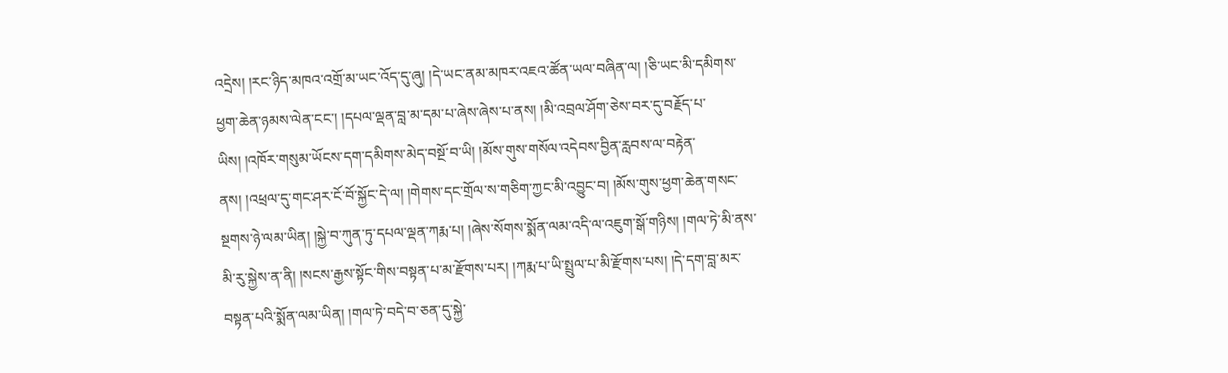འདྲེས། །རང་ཉིད་མཁའ་འགྲོ་མ་ཡང་འོད་དུ་ཞུ། །དེ་ཡང་ནམ་མཁར་འཇའ་ཚོན་ཡལ་བཞིན་ལ། །ཅི་ཡང་མི་དམིགས་ཕྱག་ཆེན་ཉམས་ལེན་ངང་། །དཔལ་ལྡན་བླ་མ་དམ་པ་ཞེས་ཞེས་པ་ནས། །མི་འབྲལ་ཤོག་ཅེས་བར་དུ་བརྗོད་པ་ཡིས། །འཁོར་གསུམ་ཡོངས་དག་དམིགས་མེད་བསྔོ་བ་ཡི། །མོས་གུས་གསོལ་འདེབས་བྱིན་རླབས་ལ་བརྟེན་ནས། །འཕྲལ་དུ་གང་ཤར་ངོ་བོ་སྐྱོང་དེ་ལ། །གེགས་དང་གྲོལ་ས་གཅིག་ཀྱང་མི་འབྱུང་བ། །མོས་གུས་ཕྱག་ཆེན་གསང་སྔགས་ཉེ་ལམ་ཡིན། །སྐྱེ་བ་ཀུན་ཏུ་དཔལ་ལྡན་ཀརྨ་པ། །ཞེས་སོགས་སྨོན་ལམ་འདི་ལ་འཇུག་སྒོ་གཉིས། །གལ་ཏེ་མི་ནས་མི་རུ་སྐྱེས་ན་ནི། །སངས་རྒྱས་སྟོང་གིས་བསྟན་པ་མ་རྫོགས་པར། །ཀརྨ་པ་ཡི་སྤྲུལ་པ་མི་རྫོགས་པས། །དེ་དག་བླ་མར་བསྟན་པའི་སྨོན་ལམ་ཡིན། །གལ་ཏེ་བདེ་བ་ཅན་དུ་སྐྱེ་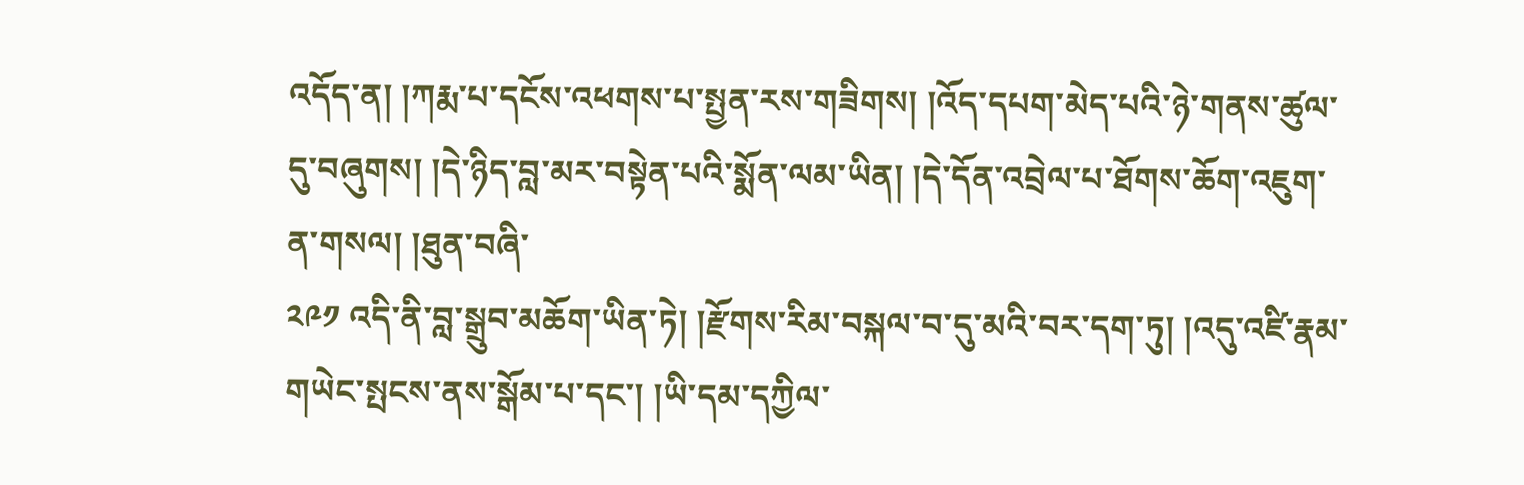འདོད་ན། །ཀརྨ་པ་དངོས་འཕགས་པ་སྤྱན་རས་གཟིགས། །འོད་དཔག་མེད་པའི་ཉེ་གནས་ཚུལ་དུ་བཞུགས། །དེ་ཉིད་བླ་མར་བསྟེན་པའི་སྨོན་ལམ་ཡིན། །དེ་དོན་འབྲེལ་པ་ཐོགས་ཆོག་འཇུག་ན་གསལ། །ཐུན་བཞི་
༢༩༡ འདི་ནི་བླ་སྒྲུབ་མཆོག་ཡིན་ཏེ། །རྫོགས་རིམ་བསྐལ་བ་དུ་མའི་བར་དག་ཏུ། །འདུ་འཛི་རྣམ་གཡེང་སྤངས་ནས་སྒོམ་པ་དང་། །ཡི་དམ་དཀྱིལ་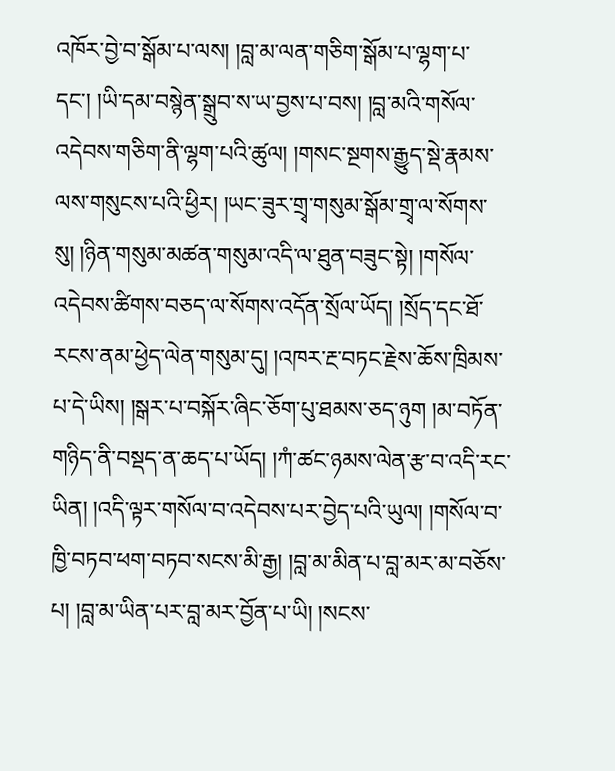འཁོར་བྱེ་བ་སྒོམ་པ་ལས། །བླ་མ་ལན་གཅིག་སྒོམ་པ་ལྷག་པ་དང་། །ཡི་དམ་བསྙེན་སྒྲུབ་ས་ཡ་བྱས་པ་བས། །བླ་མའི་གསོལ་འདེབས་གཅིག་ནི་ལྷག་པའི་ཚུལ། །གསང་སྔགས་རྒྱུད་སྡེ་རྣམས་ལས་གསུངས་པའི་ཕྱིར། །ཡང་ཟུར་གྲྭ་གསུམ་སྒོམ་གྲྭ་ལ་སོགས་སུ། །ཉིན་གསུམ་མཚན་གསུམ་འདི་ལ་ཐུན་བཟུང་སྟེ། །གསོལ་འདེབས་ཚིགས་བཅད་ལ་སོགས་འདོན་སྲོལ་ཡོད། །སྲོད་དང་ཐོ་རངས་ནམ་ཕྱེད་ལེན་གསུམ་དུ། །འཁར་རྔ་བཏང་རྗེས་ཆོས་ཁྲིམས་པ་དེ་ཡིས། །སྒར་པ་བསྐོར་ཞིང་ཅོག་པུ་ཐམས་ཅད་ཉུག །མ་བཏོན་གཉིད་ནི་བསྡད་ན་ཆད་པ་ཡོད། །ཀཾ་ཚང་ཉམས་ལེན་རྩ་བ་འདི་རང་ཡིན། །འདི་ལྟར་གསོལ་བ་འདེབས་པར་བྱེད་པའི་ཡུལ། །གསོལ་བ་ཁྱི་བཏབ་ཕག་བཏབ་སངས་མི་རྒྱ། །བླ་མ་མིན་པ་བླ་མར་མ་བཅོས་པ། །བླ་མ་ཡིན་པར་བླ་མར་བྱོན་པ་ཡི། །སངས་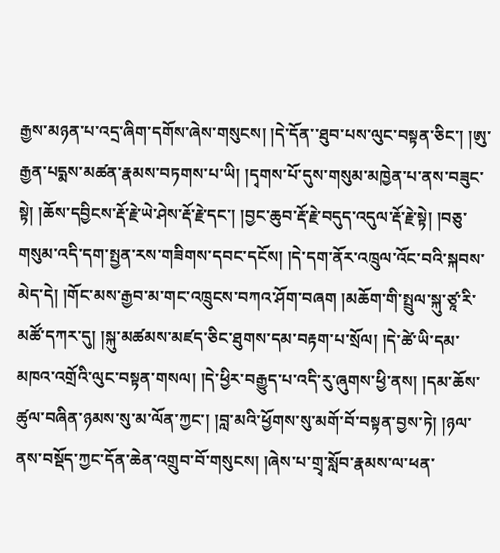རྒྱས་མཉན་པ་འདྲ་ཞིག་དགོས་ཞེས་གསུངས། །དེ་དོན་་ཐུབ་པས་ལུང་བསྟན་ཅིང་། །ཨུ་རྒྱན་པདྨས་མཚན་རྣམས་བཏགས་པ་ཡི། །དྭགས་པོ་དུས་གསུམ་མཁྱེན་པ་ནས་བཟུང་སྟེ། །ཆོས་དབྱིངས་རྡོ་རྗེ་ཡེ་ཤེས་རྡོ་རྗེ་དང་། །བྱང་ཆུབ་རྡོ་རྗེ་བདུད་འདུལ་རྡོ་རྗེ་སྟེ། །བཅུ་གསུམ་འདི་དག་སྤྱན་རས་གཟིགས་དབང་དངོས། །དེ་དག་ནོར་འཁྲུལ་འོང་བའི་སྐབས་མེད་དེ། །གོང་མས་རྒྱབ་མ་གང་འཁྲུངས་བཀའ་ཤོག་བཞག །མཆོག་གི་སྤྲུལ་སྐུ་ཙཱ་རི་མཚོ་དཀར་དུ། །སྐུ་མཚམས་མཛད་ཅིང་ཐུགས་དམ་བརྟག་པ་སྲོལ། །དེ་ཚེ་ཡི་དམ་མཁའ་འགྲོའི་ལུང་བསྟན་གསལ། །དེ་ཕྱིར་བརྒྱུད་པ་འདི་རུ་ཞུགས་ཕྱི་ནས། །དམ་ཆོས་ཚུལ་བཞིན་ཉམས་སུ་མ་ལོན་ཀྱང་། །བླ་མའི་ཕྱོགས་སུ་མགོ་བོ་བསྟན་བྱས་ཏེ། །ཉལ་ནས་བསྡོད་ཀྱང་དོན་ཆེན་འགྲུབ་བོ་གསུངས། །ཞེས་པ་གྲྭ་སློབ་རྣམས་ལ་ཕན་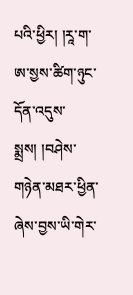པའི་ཕྱིར། །རཱ་ག་ཨ་སྱས་ཚིག་ཉུང་དོན་འདུས་སྨྲས། །བཤེས་གཉེན་མཐར་ཕྱིན་ཞེས་བྱས་ཡི་གེར་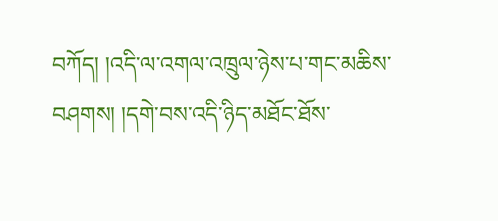བཀོད། །འདི་ལ་འགལ་འཁྲུལ་ཉེས་པ་གང་མཆིས་བཤགས། །དགེ་བས་འདི་ཉིད་མཐོང་ཐོས་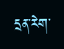དྲན་རེག་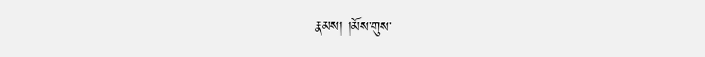རྣམས། །མོས་གུས་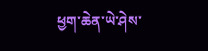ཕྱག་ཆེན་ཡེ་ཤེས་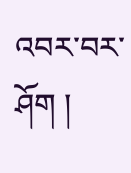འབར་བར་ཤོག །